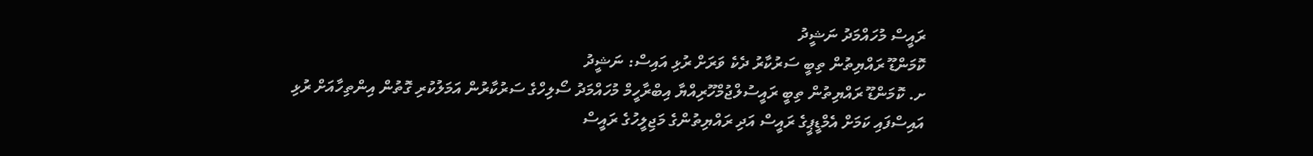ރައީސް މުހައްމަދު ނަޝީދު
ކޮމަންޑޫ ރައްޔިތުން ތިބީ ސަރުކާރު ދެކެ ވަރަށް ރުޅި އައިސް: ނަޝީދު
ށ. ކޮމަންޑޫ ރައްޔިތުން ތިބީ ރައީސުލްޖުމްހޫރިއްޔާ އިބްރާހީމް މުހައްމަދު ސޯލިހްގެ ސަރުކާރުން އަމަލުކުރި ގޮތުން އިންތިހާއަށް ރުޅި އައިސްފައި ކަމަށް އެމްޑީޕީގެ ރައީސް އަދި ރައްޔިތުންގެ މަޖިލީހުގެ ރައީސް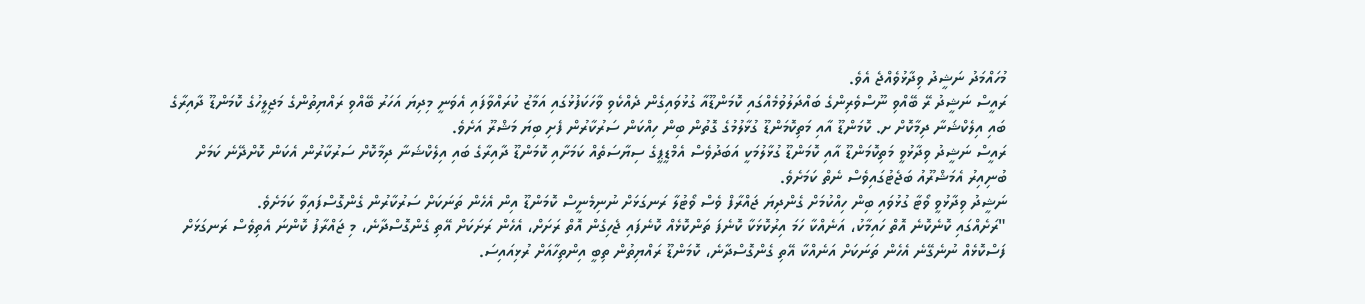މުހައްމަދު ނަޝީދު ވިދާޅުވެއްޖެ އެވެ.
ރައީސް ނަޝީދު ރޭ ބޭއްވި ނޫސްވެރިންގެ ބައްދަލުވުމެއްގައި ކޮމަންޑޫއާ ގުޅުވައިގެން ދެއްކެވި ވާހަކަފުޅުގައި އަމާޒު ކުރައްވާފައި އެވަނީ މިދިޔަ އަހަރު ބޭއްވި ރައްޔިތުންގެ މަޖިލީހުގެ ކޮމަންޑޫ ދާއިރާގެ ބައި އިލެކްޝަނާ ދިމާކޮށް ށ. ކޮމަންޑޫ އާއި މަތިކޮމަންޑޫ ގުޅާލުމުގެ ގޮތުން ބިން ހިއްކަން ސަރުކާރުން ފެށި ބިޔަ މަޝްރޫ އަށެވެ.
ރައީސް ނަޝީދު ވިދާޅުވީ މަތިކޮމަންޑޫ އާއި ކޮމަންޑޫ ގުޅާލުމަކީ އަބަދުވެސް އެމްޑީޕީގެ ސިޔާސަތެއް ކަމަށާއި ކޮމަންޑޫ ދާއިރާގެ ބައި އިލެކްޝަނާ ދިމާކޮށް ސަރުކާރުން އެކަން ކޮށްދޭނެ ކަމަށް ބުނިއިރު އެމަޝްރޫއު ބަޖެޓުގައިވެސް ނެތް ކަމަށެވެ.
ނަޝީދު ވިދާޅުވީ ވޯޓާ ގުޅުވައި ބިން ހިއްކުމަށް ގެންދިޔަ ޖައްރާފް ވެސް ވޯޓުލާ ރަނގަޅަށް ނުނިމެނީސް ކޮމަންޑޫ އިން އެހެން ތަނަކަށް ސަރުކާރުން ގެންގޮސްފައިވާ ކަމަށެވެ.
"ރަށެއްގައި ކޮނެކޮނެ އޮތް ހައިމާކު، އަނެއްކާ ހަމަ އިރުކޮޅަކާ ކޮނެފަ ތަންކޮޅެއް ކޮނެފައި ޖެހިގެން އޮތް ރަށަށް، އެހެން ރަށަކަށް އޭތި ގެންގޮސްދާނެ، މި ޖައްރާފު ކޮންނަ އެތިވެސް ރަނގަޅަށް ފަސްކޮޅެއް ނުނެގޭނެ އެހެން ތަނަކަށް އަނެއްކާ އޭތި ގެންގޮސްދާނެ، ކޮމަންޑޫ ރައްޔިތުން ތިބީ އިންތިހާއަށް ރުޅިއައިސަ.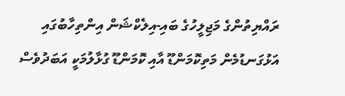ރައްޔިތުންގެ މަޖިލީހުގެ ބައި-އިލެކްޝަން އިންތިހާބުގައި އަޅުގަނޑުމެން މަތިކޮމަންޑޫ އާއި ކޮމަންޑޫ ގުޅާލުމަކީ އަބަދުވެސް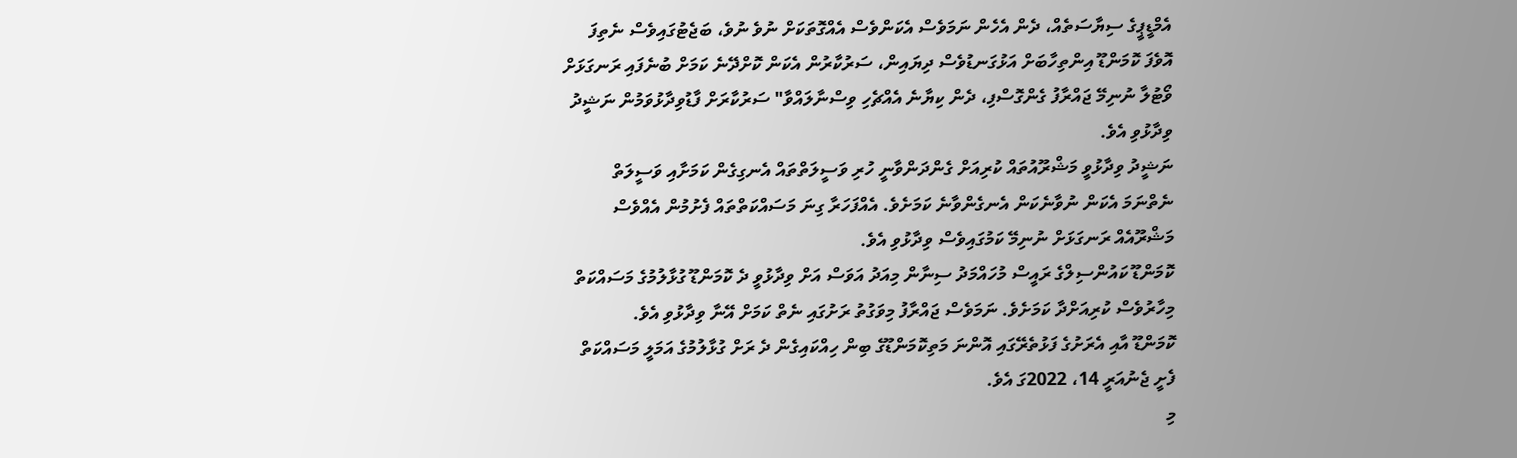އެމްޑީޕީގެ ސިޔާސަތެއް، ދެން އެހެން ނަމަވެސް އެކަންވެސް އެއްގޮތަކަށް ނުވެ ނުވެ، ބަޖެޓުގައިވެސް ނެތިފަ އޮވެފަ ކޮމަންޑޫ އިންތިހާބަށް އަޅުގަނޑުވެސް ދިޔައިން، ސަރުކާރުން އެކަން ކޮށްދޭނެ ކަމަށް ބުނެފައި ރަނގަޅަށް ވޯޓުލާ ނުނިމޭ ޖައްރާފު ގެންގޮސްފި، ދެން ކިޔާނެ އެއްޗެހި ވިސްނާލައްވާ" ސަރުކާރަށް ފާޑުވިދާޅުވަމުން ނަޝީދު ވިދާޅުވި އެވެ.
ނަޝީދު ވިދާޅުވީ މަޝްރޫއުތައް ކުރިއަށް ގެންދަންވާނީ ހުރި ވަސީލަތްތައް އެނގިގެން ކަމަށާއި ވަސީލަތް ނެތްނަމަ އެކަން ނުވާނެކަން އެނގެންވާނެ ކަމަށެވެ. އެއްފަހަރާ ގިނަ މަސައްކަތްތައް ފެށުމުން އެއްވެސް މަޝްރޫއެއް ރަނގަޅަށް ނުނިމޭ ކަމުގައިވެސް ވިދާޅުވި އެވެ.
ކޮމަންޑޫ ކައުންސިލްގެ ރައީސް މުހައްމަދު ސިނާން މިއަދު އަވަސް އަށް ވިދާޅުވީ ދެ ކޮމަންޑޫ ގުޅާލުމުގެ މަސައްކަތް މިހާރުވެސް ކުރިއަށްދާ ކަމަށެވެ. ނަމަވެސް ޖައްރާފު މިވަގުތު ރަށުގައި ނެތް ކަމަށް އޭނާ ވިދާޅުވި އެވެ.
ކޮމަންޑޫ އާއި އެރަށުގެ ފަޅުތެރޭގައި އޮންނަ މަތިކޮމަންޑޫގެ ބިން ހިއްކައިގެން ދެ ރަށް ގުޅާލުމުގެ އަމަލީ މަސައްކަތް ފެށީ ޖެނުއަރީ 14، 2022ގަ އެވެ.
މި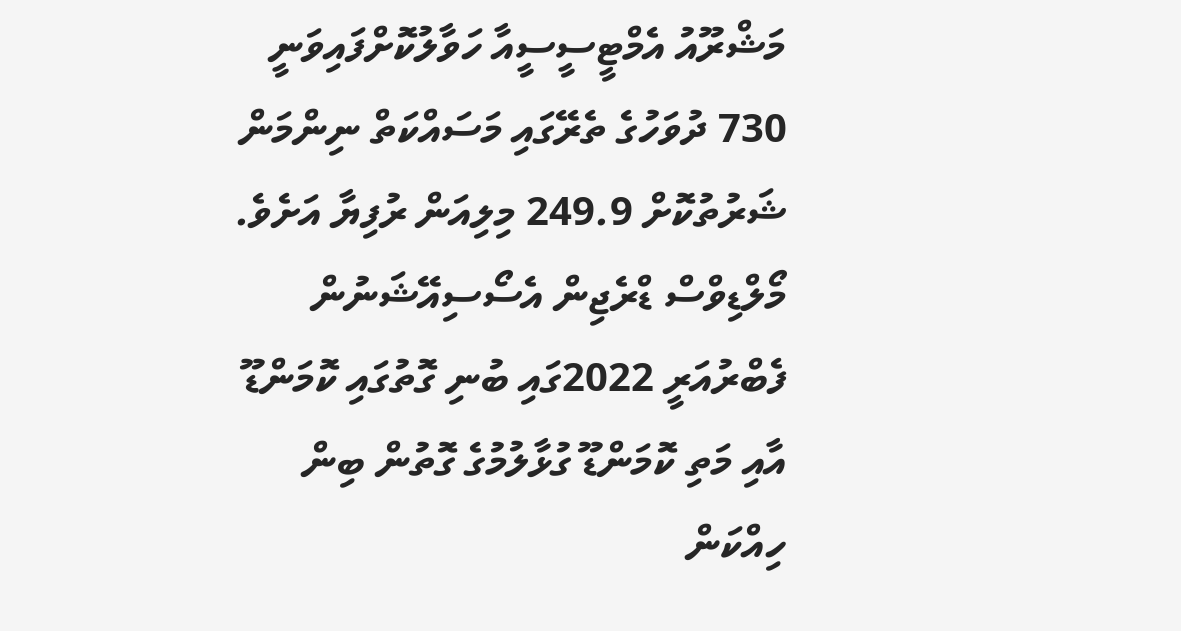މަޝްރޫއު އެމްޓީސީސީއާ ހަވާލުކޮށްފައިވަނީ 730 ދުވަހުގެ ތެރޭގައި މަސައްކަތް ނިންމަން ޝަރުތުކޮށް 249.9 މިލިއަން ރުފިޔާ އަށެވެ.
މޯލްޑިވްސް ޑްރެޖިން އެސޯސިއޭޝަނުން ފެބްރުއަރީ 2022ގައި ބުނި ގޮތުގައި ކޮމަންޑޫ އާއި މަތި ކޮމަންޑޫ ގުޅާލުމުގެ ގޮތުން ބިން ހިއްކަން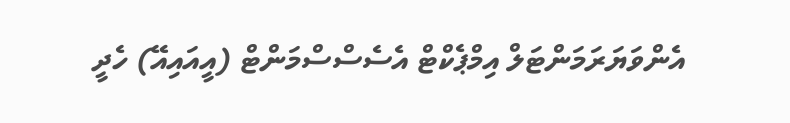އެންވަޔަރަމަންޓަލް އިމްޕެކްޓް އެސެސްސްމަންޓް (އީއައިއޭ) ހެދީ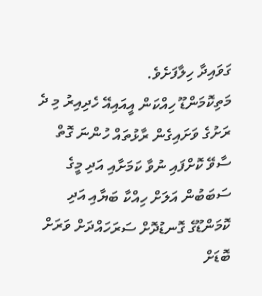ގަވައިދާ ހިލާފަށެވެ.
މަތިކޮމަންޑޫ ހިއްކަން އީއައިއޭ ހެދިއިރު މި ދެ ރަށުގެ ވަށައިގެން ރާޅުތައް ހުންނަ ގޮތް ސާވޭ ކޮށްފައި ނުވާ ކަމަށާއި އަދި މީގެ ސަބަބުން އަލަށް ހިއްކާ ބަޔާއި އަދި ކޮމަންޑޫގެ ގޮނޑުދޮށް ސަރަހައްދަށް ވަރަށް ބޮޑަށް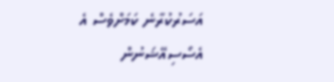އަސަރުކުރާނެ ކަމަށްވެސް އެ އެސޯސިއޭޝަނުން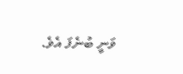ވަނީ ބުނެފަ އެވެ.